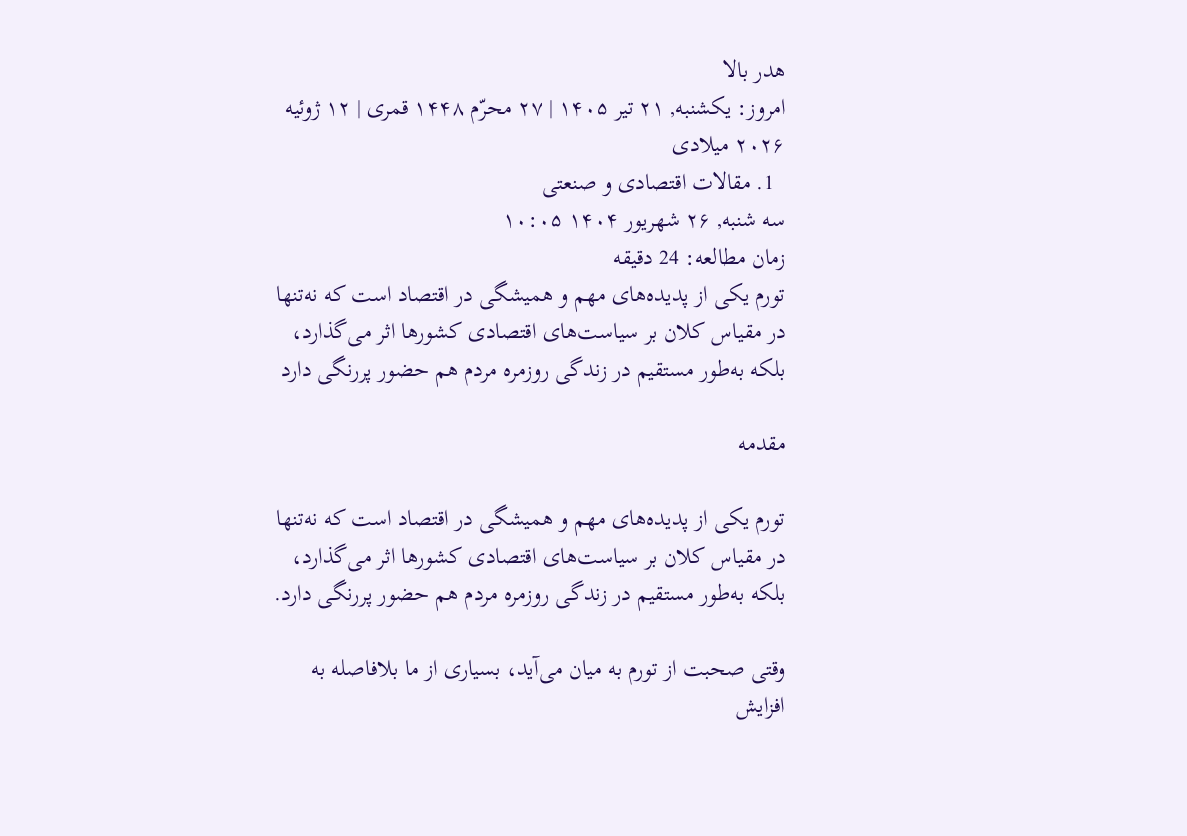هدر بالا
امروز: یکشنبه, ۲۱ تیر ۱۴۰۵ | ۲۷ محرّم ۱۴۴۸ قمری | ۱۲ ژوئیه ۲۰۲۶ میلادی
  1. مقالات اقتصادی و صنعتی
سه شنبه, ۲۶ شهریور ۱۴۰۴ ۱۰:۰۵
زمان مطالعه: 24 دقیقه
تورم یکی از پدیده‌های مهم و همیشگی در اقتصاد است که نه‌تنها در مقیاس کلان بر سیاست‌های اقتصادی کشورها اثر می‌گذارد، بلکه به‌طور مستقیم در زندگی روزمره مردم هم حضور پررنگی دارد

مقدمه

تورم یکی از پدیده‌های مهم و همیشگی در اقتصاد است که نه‌تنها در مقیاس کلان بر سیاست‌های اقتصادی کشورها اثر می‌گذارد، بلکه به‌طور مستقیم در زندگی روزمره مردم هم حضور پررنگی دارد.

وقتی صحبت از تورم به میان می‌آید، بسیاری از ما بلافاصله به افزایش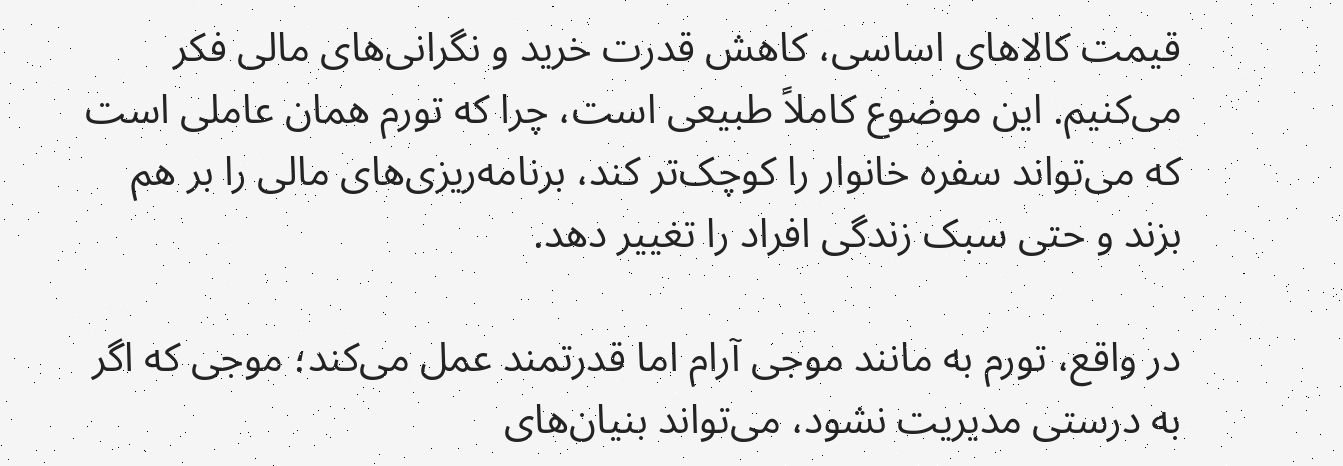قیمت کالاهای اساسی، کاهش قدرت خرید و نگرانی‌های مالی فکر می‌کنیم. این موضوع کاملاً طبیعی است، چرا که تورم همان عاملی است که می‌تواند سفره خانوار را کوچک‌تر کند، برنامه‌ریزی‌های مالی را بر هم بزند و حتی سبک زندگی افراد را تغییر دهد.

در واقع، تورم به‌ مانند موجی آرام اما قدرتمند عمل می‌کند؛ موجی که اگر به‌ درستی مدیریت نشود، می‌تواند بنیان‌های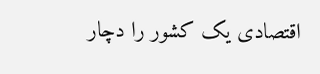اقتصادی یک کشور را دچار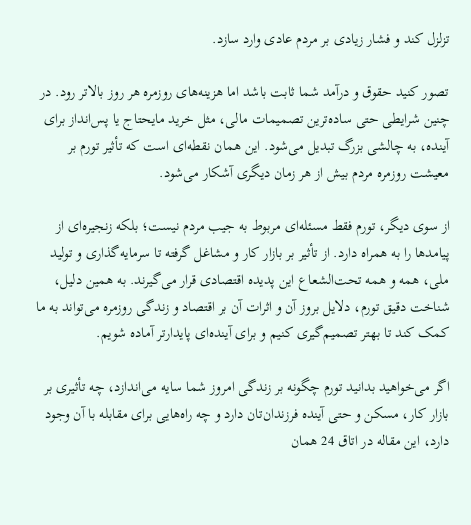تزلزل کند و فشار زیادی بر مردم عادی وارد سازد.

تصور کنید حقوق و درآمد شما ثابت باشد اما هزینه‌های روزمره هر روز بالاتر رود. در چنین شرایطی حتی ساده‌ترین تصمیمات مالی، مثل خرید مایحتاج یا پس‌انداز برای آینده، به چالشی بزرگ تبدیل می‌شود. این همان نقطه‌ای است که تأثیر تورم بر معیشت روزمره مردم بیش از هر زمان دیگری آشکار می‌شود.

از سوی دیگر، تورم فقط مسئله‌ای مربوط به جیب مردم نیست؛ بلکه زنجیره‌ای از پیامدها را به همراه دارد. از تأثیر بر بازار کار و مشاغل گرفته تا سرمایه‌گذاری و تولید ملی، همه و همه تحت‌الشعاع این پدیده اقتصادی قرار می‌گیرند. به همین دلیل، شناخت دقیق تورم، دلایل بروز آن و اثرات آن بر اقتصاد و زندگی روزمره می‌تواند به ما کمک کند تا بهتر تصمیم‌گیری کنیم و برای آینده‌ای پایدارتر آماده شویم.

اگر می‌خواهید بدانید تورم چگونه بر زندگی امروز شما سایه می‌اندازد، چه تأثیری بر بازار کار، مسکن و حتی آینده فرزندان‌تان دارد و چه راه‌هایی برای مقابله با آن وجود دارد، این مقاله در اتاق 24 همان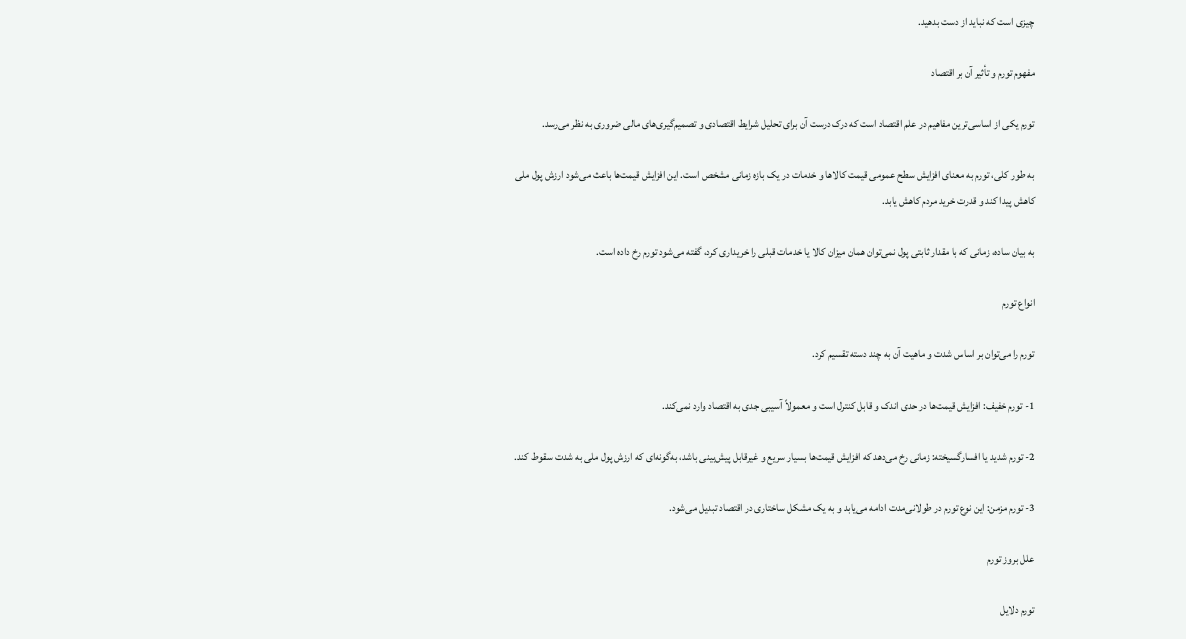چیزی است که نباید از دست بدهید.

مفهوم تورم و تأثیر آن بر اقتصاد

تورم یکی از اساسی‌ترین مفاهیم در علم اقتصاد است که درک درست آن برای تحلیل شرایط اقتصادی و تصمیم‌گیری‌های مالی ضروری به نظر می‌رسد.

به طور کلی، تورم به معنای افزایش سطح عمومی قیمت کالاها و خدمات در یک بازه زمانی مشخص است. این افزایش قیمت‌ها باعث می‌شود ارزش پول ملی کاهش پیدا کند و قدرت خرید مردم کاهش یابد.

به بیان ساده، زمانی که با مقدار ثابتی پول نمی‌توان همان میزان کالا یا خدمات قبلی را خریداری کرد، گفته می‌شود تورم رخ داده است.

انواع تورم

تورم را می‌توان بر اساس شدت و ماهیت آن به چند دسته تقسیم کرد.

1- تورم خفیف: افزایش قیمت‌ها در حدی اندک و قابل کنترل است و معمولاً آسیبی جدی به اقتصاد وارد نمی‌کند.

2- تورم شدید یا افسارگسیخته: زمانی رخ می‌دهد که افزایش قیمت‌ها بسیار سریع و غیرقابل پیش‌بینی باشد، به‌گونه‌ای که ارزش پول ملی به شدت سقوط کند.

3- تورم مزمن: این نوع تورم در طولانی‌مدت ادامه می‌یابد و به یک مشکل ساختاری در اقتصاد تبدیل می‌شود.

علل بروز تورم

تورم دلایل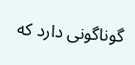گوناگونی دارد که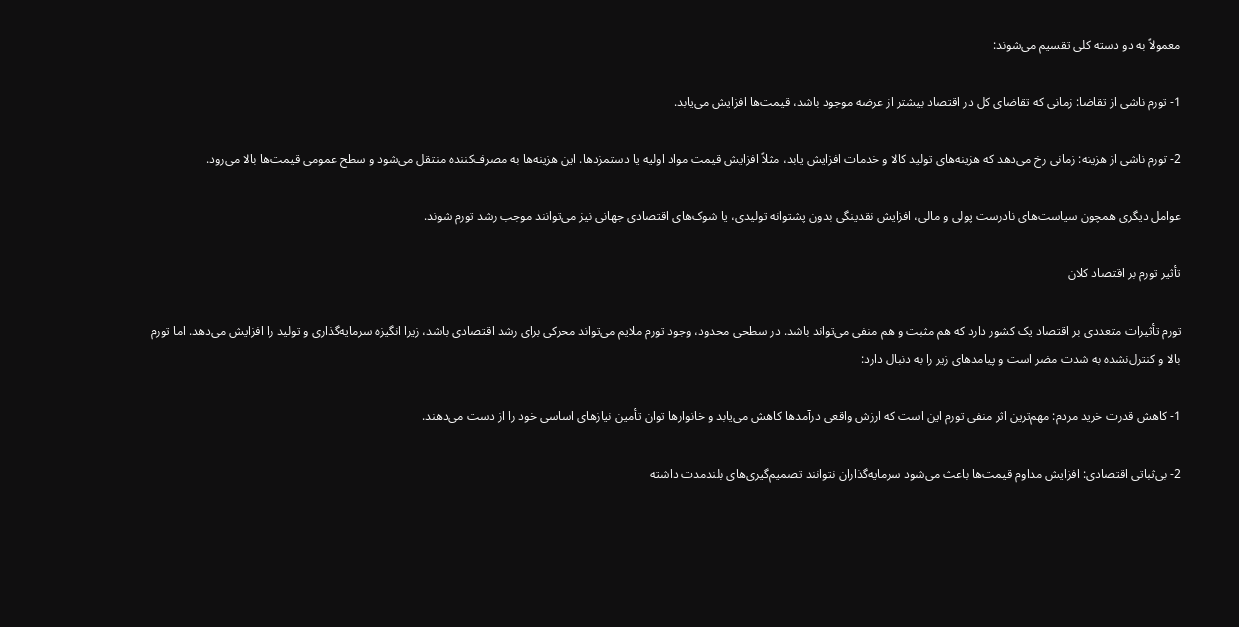معمولاً به دو دسته کلی تقسیم می‌شوند:

1- تورم ناشی از تقاضا: زمانی که تقاضای کل در اقتصاد بیشتر از عرضه موجود باشد، قیمت‌ها افزایش می‌یابد.

2- تورم ناشی از هزینه: زمانی رخ می‌دهد که هزینه‌های تولید کالا و خدمات افزایش یابد، مثلاً افزایش قیمت مواد اولیه یا دستمزدها. این هزینه‌ها به مصرف‌کننده منتقل می‌شود و سطح عمومی قیمت‌ها بالا می‌رود.

عوامل دیگری همچون سیاست‌های نادرست پولی و مالی، افزایش نقدینگی بدون پشتوانه تولیدی، یا شوک‌های اقتصادی جهانی نیز می‌توانند موجب رشد تورم شوند.

تأثیر تورم بر اقتصاد کلان

تورم تأثیرات متعددی بر اقتصاد یک کشور دارد که هم مثبت و هم منفی می‌تواند باشد. در سطحی محدود، وجود تورم ملایم می‌تواند محرکی برای رشد اقتصادی باشد، زیرا انگیزه سرمایه‌گذاری و تولید را افزایش می‌دهد. اما تورم بالا و کنترل‌نشده به شدت مضر است و پیامدهای زیر را به دنبال دارد:

1- کاهش قدرت خرید مردم: مهم‌ترین اثر منفی تورم این است که ارزش واقعی درآمدها کاهش می‌یابد و خانوارها توان تأمین نیازهای اساسی خود را از دست می‌دهند.

2- بی‌ثباتی اقتصادی: افزایش مداوم قیمت‌ها باعث می‌شود سرمایه‌گذاران نتوانند تصمیم‌گیری‌های بلندمدت داشته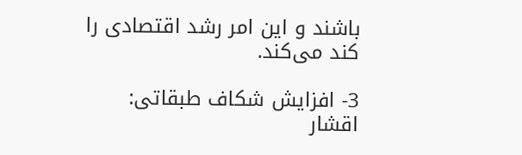باشند و این امر رشد اقتصادی را کند می‌کند.

3- افزایش شکاف طبقاتی: اقشار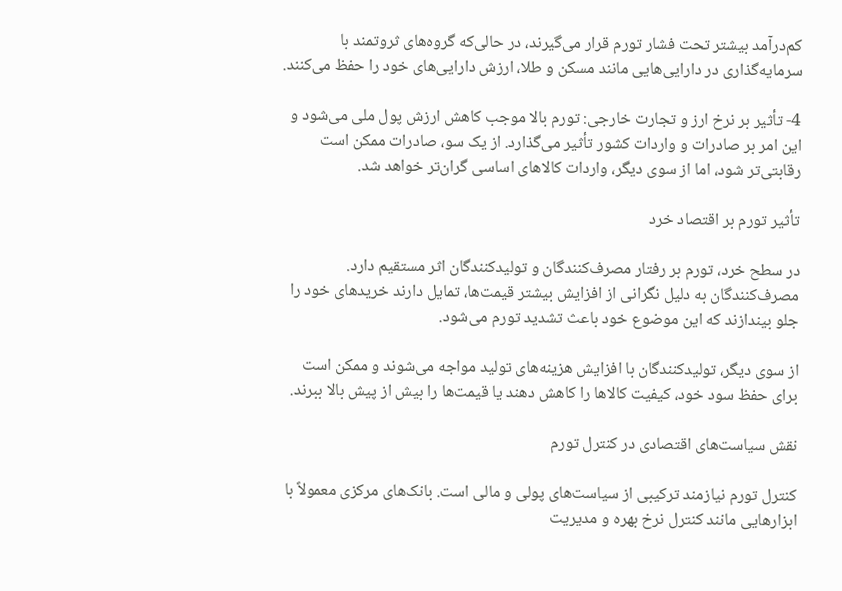کم‌درآمد بیشتر تحت فشار تورم قرار می‌گیرند، در حالی‌که گروه‌های ثروتمند با سرمایه‌گذاری در دارایی‌هایی مانند مسکن و طلا، ارزش دارایی‌های خود را حفظ می‌کنند.

4- تأثیر بر نرخ ارز و تجارت خارجی: تورم بالا موجب کاهش ارزش پول ملی می‌شود و این امر بر صادرات و واردات کشور تأثیر می‌گذارد. از یک سو، صادرات ممکن است رقابتی‌تر شود، اما از سوی دیگر، واردات کالاهای اساسی گران‌تر خواهد شد.

تأثیر تورم بر اقتصاد خرد

در سطح خرد، تورم بر رفتار مصرف‌کنندگان و تولیدکنندگان اثر مستقیم دارد. مصرف‌کنندگان به دلیل نگرانی از افزایش بیشتر قیمت‌ها، تمایل دارند خریدهای خود را جلو بیندازند که این موضوع خود باعث تشدید تورم می‌شود.

از سوی دیگر، تولیدکنندگان با افزایش هزینه‌های تولید مواجه می‌شوند و ممکن است برای حفظ سود خود، کیفیت کالاها را کاهش دهند یا قیمت‌ها را بیش از پیش بالا ببرند.

نقش سیاست‌های اقتصادی در کنترل تورم

کنترل تورم نیازمند ترکیبی از سیاست‌های پولی و مالی است. بانک‌های مرکزی معمولاً با ابزارهایی مانند کنترل نرخ بهره و مدیریت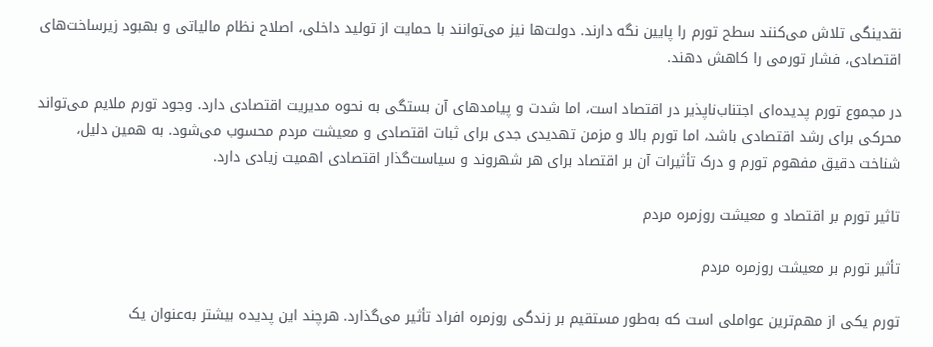نقدینگی تلاش می‌کنند سطح تورم را پایین نگه دارند. دولت‌ها نیز می‌توانند با حمایت از تولید داخلی، اصلاح نظام مالیاتی و بهبود زیرساخت‌های اقتصادی، فشار تورمی را کاهش دهند.

در مجموع تورم پدیده‌ای اجتناب‌ناپذیر در اقتصاد است، اما شدت و پیامدهای آن بستگی به نحوه مدیریت اقتصادی دارد. وجود تورم ملایم می‌تواند محرکی برای رشد اقتصادی باشد، اما تورم بالا و مزمن تهدیدی جدی برای ثبات اقتصادی و معیشت مردم محسوب می‌شود. به همین دلیل، شناخت دقیق مفهوم تورم و درک تأثیرات آن بر اقتصاد برای هر شهروند و سیاست‌گذار اقتصادی اهمیت زیادی دارد.

تاثیر تورم بر اقتصاد و معیشت روزمره مردم

تأثیر تورم بر معیشت روزمره مردم

تورم یکی از مهم‌ترین عواملی است که به‌طور مستقیم بر زندگی روزمره افراد تأثیر می‌گذارد. هرچند این پدیده بیشتر به‌عنوان یک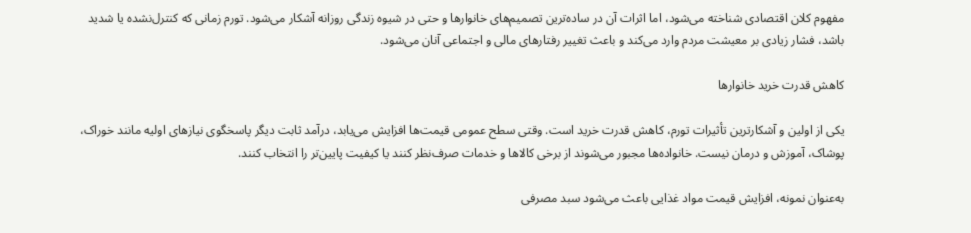مفهوم کلان اقتصادی شناخته می‌شود، اما اثرات آن در ساده‌ترین تصمیم‌های خانوارها و حتی در شیوه زندگی روزانه آشکار می‌شود. تورم زمانی که کنترل‌نشده یا شدید باشد، فشار زیادی بر معیشت مردم وارد می‌کند و باعث تغییر رفتارهای مالی و اجتماعی آنان می‌شود.

کاهش قدرت خرید خانوارها

یکی از اولین و آشکارترین تأثیرات تورم، کاهش قدرت خرید است. وقتی سطح عمومی قیمت‌ها افزایش می‌یابد، درآمد ثابت دیگر پاسخگوی نیازهای اولیه مانند خوراک، پوشاک، آموزش و درمان نیست. خانواده‌ها مجبور می‌شوند از برخی کالاها و خدمات صرف‌نظر کنند یا کیفیت پایین‌تر را انتخاب کنند.

به‌عنوان نمونه، افزایش قیمت مواد غذایی باعث می‌شود سبد مصرفی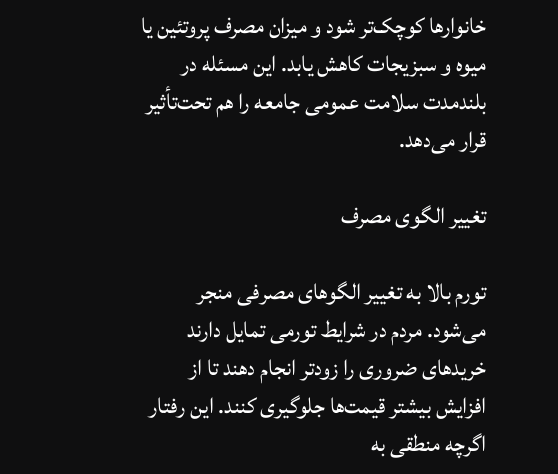خانوارها کوچک‌تر شود و میزان مصرف پروتئین یا میوه و سبزیجات کاهش یابد. این مسئله در بلندمدت سلامت عمومی جامعه را هم تحت‌تأثیر قرار می‌دهد.

تغییر الگوی مصرف

تورم بالا به تغییر الگوهای مصرفی منجر می‌شود. مردم در شرایط تورمی تمایل دارند خریدهای ضروری را زودتر انجام دهند تا از افزایش بیشتر قیمت‌ها جلوگیری کنند. این رفتار اگرچه منطقی به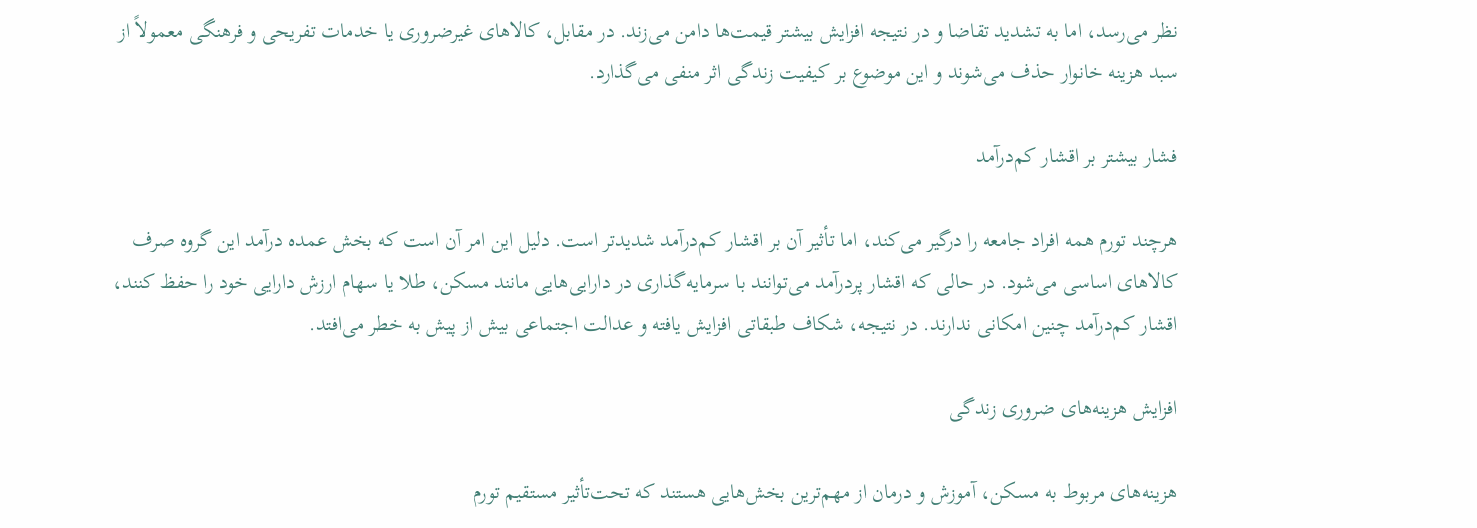نظر می‌رسد، اما به تشدید تقاضا و در نتیجه افزایش بیشتر قیمت‌ها دامن می‌زند. در مقابل، کالاهای غیرضروری یا خدمات تفریحی و فرهنگی معمولاً از سبد هزینه خانوار حذف می‌شوند و این موضوع بر کیفیت زندگی اثر منفی می‌گذارد.

فشار بیشتر بر اقشار کم‌درآمد

هرچند تورم همه افراد جامعه را درگیر می‌کند، اما تأثیر آن بر اقشار کم‌درآمد شدیدتر است. دلیل این امر آن است که بخش عمده درآمد این گروه صرف کالاهای اساسی می‌شود. در حالی که اقشار پردرآمد می‌توانند با سرمایه‌گذاری در دارایی‌هایی مانند مسکن، طلا یا سهام ارزش دارایی خود را حفظ کنند، اقشار کم‌درآمد چنین امکانی ندارند. در نتیجه، شکاف طبقاتی افزایش یافته و عدالت اجتماعی بیش از پیش به خطر می‌افتد.

افزایش هزینه‌های ضروری زندگی

هزینه‌های مربوط به مسکن، آموزش و درمان از مهم‌ترین بخش‌هایی هستند که تحت‌تأثیر مستقیم تورم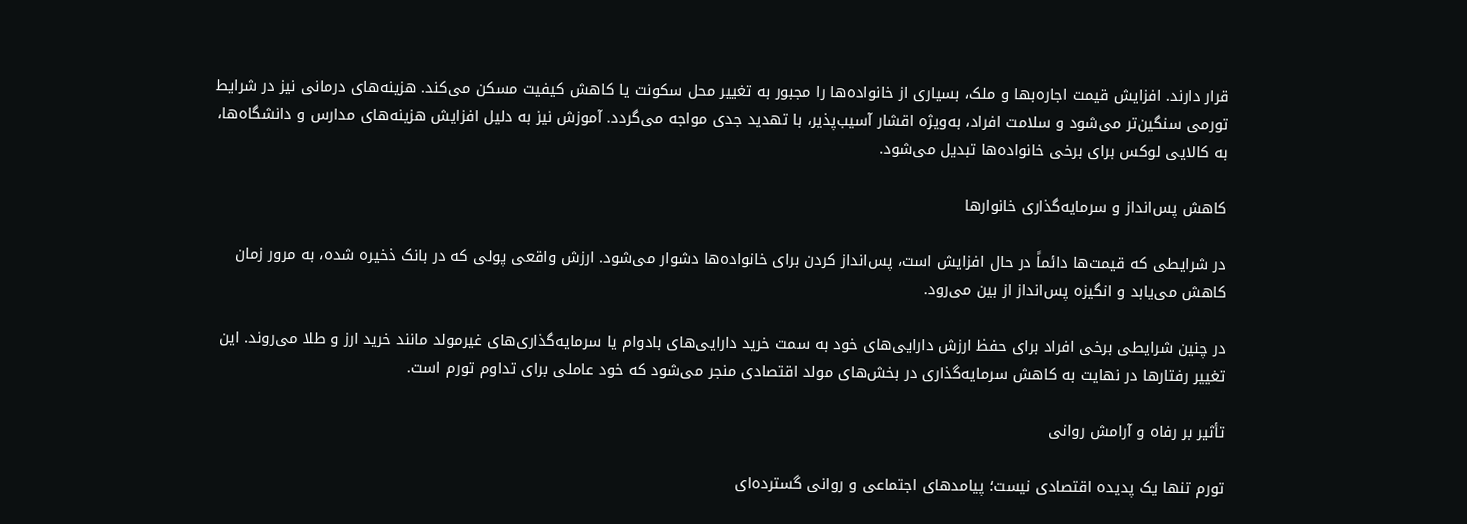قرار دارند. افزایش قیمت اجاره‌بها و ملک، بسیاری از خانواده‌ها را مجبور به تغییر محل سکونت یا کاهش کیفیت مسکن می‌کند. هزینه‌های درمانی نیز در شرایط تورمی سنگین‌تر می‌شود و سلامت افراد، به‌ویژه اقشار آسیب‌پذیر، با تهدید جدی مواجه می‌گردد. آموزش نیز به دلیل افزایش هزینه‌های مدارس و دانشگاه‌ها، به کالایی لوکس برای برخی خانواده‌ها تبدیل می‌شود.

کاهش پس‌انداز و سرمایه‌گذاری خانوارها

در شرایطی که قیمت‌ها دائماً در حال افزایش است، پس‌انداز کردن برای خانواده‌ها دشوار می‌شود. ارزش واقعی پولی که در بانک ذخیره شده، به مرور زمان کاهش می‌یابد و انگیزه پس‌انداز از بین می‌رود.

در چنین شرایطی برخی افراد برای حفظ ارزش دارایی‌های خود به سمت خرید دارایی‌های بادوام یا سرمایه‌گذاری‌های غیرمولد مانند خرید ارز و طلا می‌روند. این تغییر رفتارها در نهایت به کاهش سرمایه‌گذاری در بخش‌های مولد اقتصادی منجر می‌شود که خود عاملی برای تداوم تورم است.

تأثیر بر رفاه و آرامش روانی

تورم تنها یک پدیده اقتصادی نیست؛ پیامدهای اجتماعی و روانی گسترده‌ای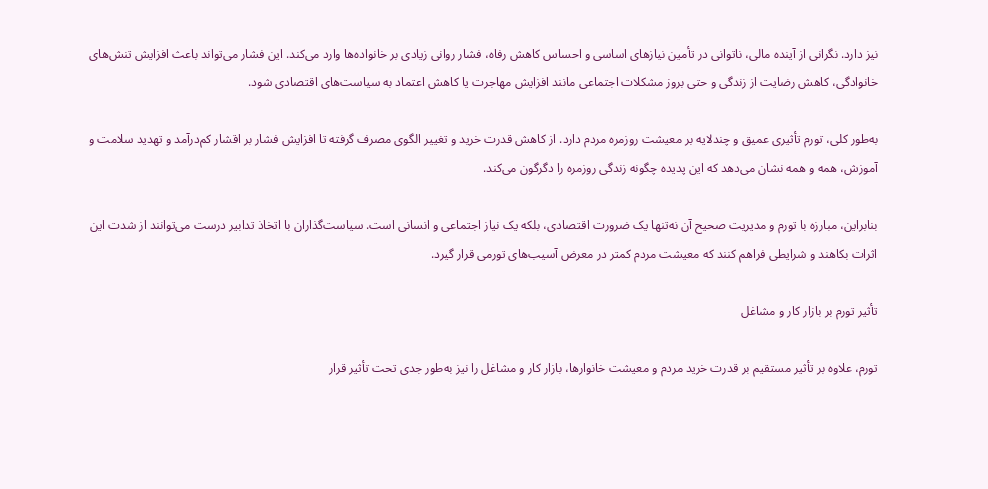نیز دارد. نگرانی از آینده مالی، ناتوانی در تأمین نیازهای اساسی و احساس کاهش رفاه، فشار روانی زیادی بر خانواده‌ها وارد می‌کند. این فشار می‌تواند باعث افزایش تنش‌های خانوادگی، کاهش رضایت از زندگی و حتی بروز مشکلات اجتماعی مانند افزایش مهاجرت یا کاهش اعتماد به سیاست‌های اقتصادی شود.

به‌طور کلی، تورم تأثیری عمیق و چندلایه بر معیشت روزمره مردم دارد. از کاهش قدرت خرید و تغییر الگوی مصرف گرفته تا افزایش فشار بر اقشار کم‌درآمد و تهدید سلامت و آموزش، همه و همه نشان می‌دهد که این پدیده چگونه زندگی روزمره را دگرگون می‌کند.

بنابراین، مبارزه با تورم و مدیریت صحیح آن نه‌تنها یک ضرورت اقتصادی، بلکه یک نیاز اجتماعی و انسانی است. سیاست‌گذاران با اتخاذ تدابیر درست می‌توانند از شدت این اثرات بکاهند و شرایطی فراهم کنند که معیشت مردم کمتر در معرض آسیب‌های تورمی قرار گیرد.

تأثیر تورم بر بازار کار و مشاغل

تورم، علاوه بر تأثیر مستقیم بر قدرت خرید مردم و معیشت خانوارها، بازار کار و مشاغل را نیز به‌طور جدی تحت تأثیر قرار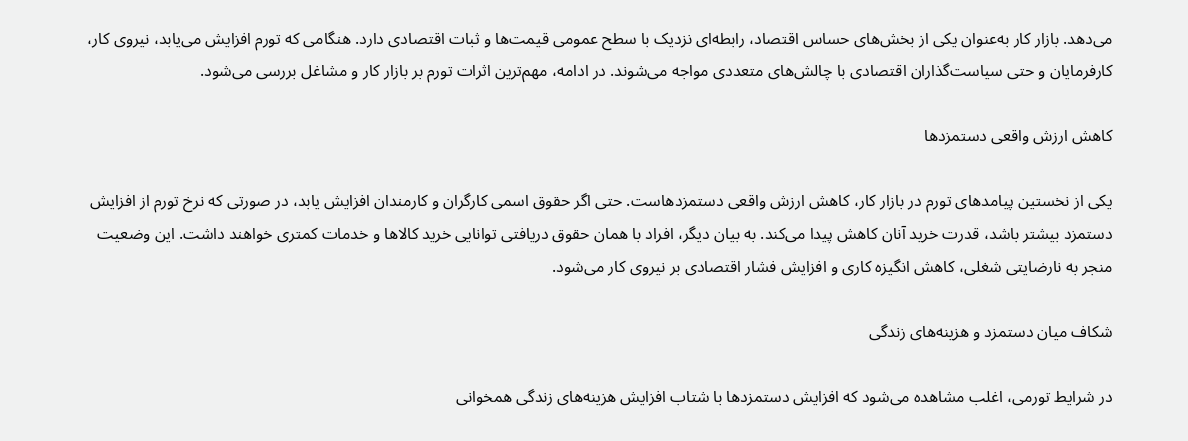می‌دهد. بازار کار به‌عنوان یکی از بخش‌های حساس اقتصاد، رابطه‌ای نزدیک با سطح عمومی قیمت‌ها و ثبات اقتصادی دارد. هنگامی که تورم افزایش می‌یابد، نیروی کار، کارفرمایان و حتی سیاست‌گذاران اقتصادی با چالش‌های متعددی مواجه می‌شوند. در ادامه، مهم‌ترین اثرات تورم بر بازار کار و مشاغل بررسی می‌شود.

کاهش ارزش واقعی دستمزدها

یکی از نخستین پیامدهای تورم در بازار کار، کاهش ارزش واقعی دستمزدهاست. حتی اگر حقوق اسمی کارگران و کارمندان افزایش یابد، در صورتی که نرخ تورم از افزایش دستمزد بیشتر باشد، قدرت خرید آنان کاهش پیدا می‌کند. به بیان دیگر، افراد با همان حقوق دریافتی توانایی خرید کالاها و خدمات کمتری خواهند داشت. این وضعیت منجر به نارضایتی شغلی، کاهش انگیزه کاری و افزایش فشار اقتصادی بر نیروی کار می‌شود.

شکاف میان دستمزد و هزینه‌های زندگی

در شرایط تورمی، اغلب مشاهده می‌شود که افزایش دستمزدها با شتاب افزایش هزینه‌های زندگی همخوانی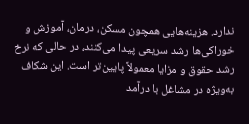ندارد. هزینه‌هایی همچون مسکن، درمان، آموزش و خوراکی‌ها رشد سریعی پیدا می‌کنند، در حالی که نرخ رشد حقوق و مزایا معمولاً پایین‌تر است. این شکاف به‌ویژه در مشاغل با درآمد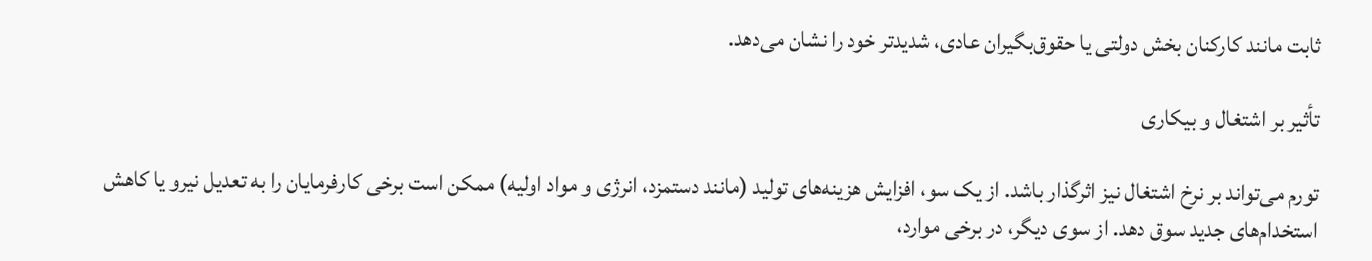ثابت مانند کارکنان بخش دولتی یا حقوق‌بگیران عادی، شدیدتر خود را نشان می‌دهد.

تأثیر بر اشتغال و بیکاری

تورم می‌تواند بر نرخ اشتغال نیز اثرگذار باشد. از یک سو، افزایش هزینه‌های تولید (مانند دستمزد، انرژی و مواد اولیه) ممکن است برخی کارفرمایان را به تعدیل نیرو یا کاهش استخدام‌های جدید سوق دهد. از سوی دیگر، در برخی موارد،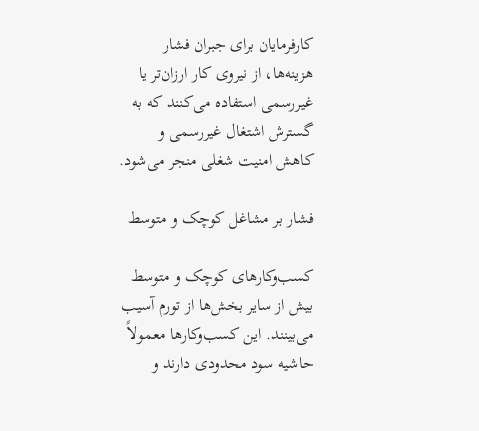کارفرمایان برای جبران فشار هزینه‌ها، از نیروی کار ارزان‌تر یا غیررسمی استفاده می‌کنند که به گسترش اشتغال غیررسمی و کاهش امنیت شغلی منجر می‌شود.

فشار بر مشاغل کوچک و متوسط

کسب‌وکارهای کوچک و متوسط بیش از سایر بخش‌ها از تورم آسیب می‌بینند. این کسب‌وکارها معمولاً حاشیه سود محدودی دارند و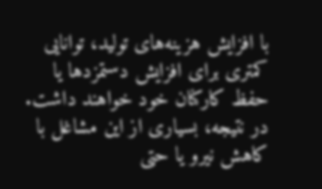با افزایش هزینه‌های تولید، توانایی کمتری برای افزایش دستمزدها یا حفظ کارکنان خود خواهند داشت. در نتیجه، بسیاری از این مشاغل با کاهش نیرو یا حتی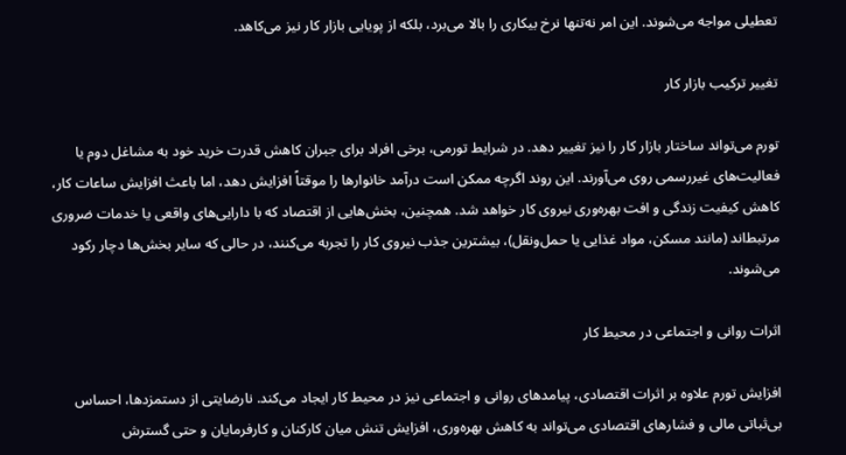تعطیلی مواجه می‌شوند. این امر نه‌تنها نرخ بیکاری را بالا می‌برد، بلکه از پویایی بازار کار نیز می‌کاهد.

تغییر ترکیب بازار کار

تورم می‌تواند ساختار بازار کار را نیز تغییر دهد. در شرایط تورمی، برخی افراد برای جبران کاهش قدرت خرید خود به مشاغل دوم یا فعالیت‌های غیررسمی روی می‌آورند. این روند اگرچه ممکن است درآمد خانوارها را موقتاً افزایش دهد، اما باعث افزایش ساعات کار، کاهش کیفیت زندگی و افت بهره‌وری نیروی کار خواهد شد. همچنین، بخش‌هایی از اقتصاد که با دارایی‌های واقعی یا خدمات ضروری مرتبط‌اند (مانند مسکن، مواد غذایی یا حمل‌ونقل)، بیشترین جذب نیروی کار را تجربه می‌کنند، در حالی که سایر بخش‌ها دچار رکود می‌شوند.

اثرات روانی و اجتماعی در محیط کار

افزایش تورم علاوه بر اثرات اقتصادی، پیامدهای روانی و اجتماعی نیز در محیط کار ایجاد می‌کند. نارضایتی از دستمزدها، احساس بی‌ثباتی مالی و فشارهای اقتصادی می‌تواند به کاهش بهره‌وری، افزایش تنش میان کارکنان و کارفرمایان و حتی گسترش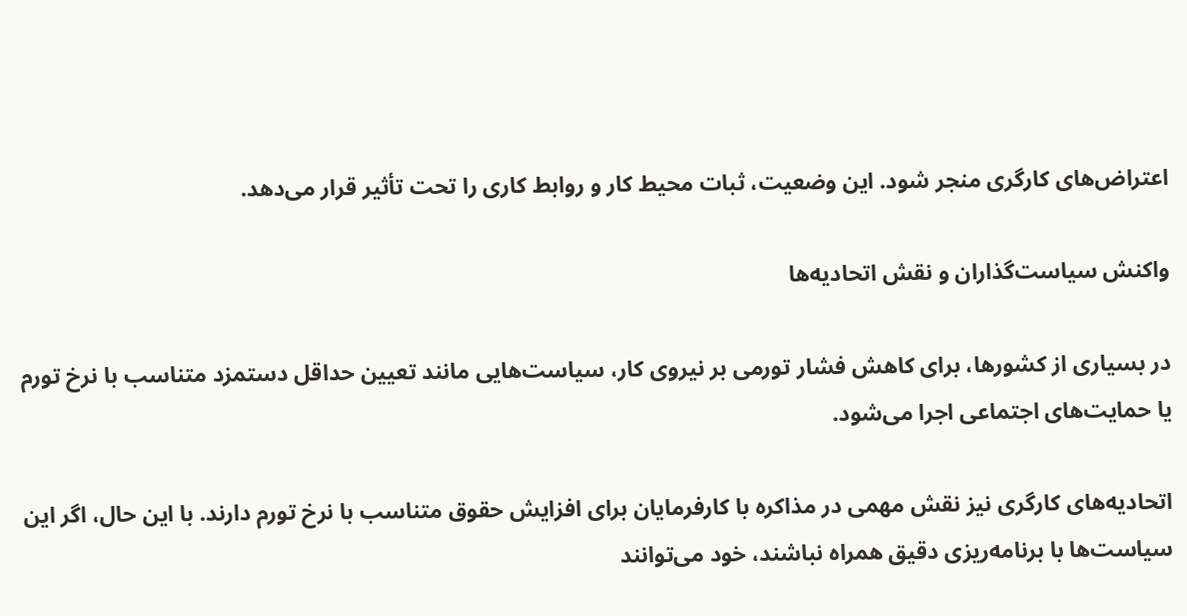اعتراض‌های کارگری منجر شود. این وضعیت، ثبات محیط کار و روابط کاری را تحت تأثیر قرار می‌دهد.

واکنش سیاست‌گذاران و نقش اتحادیه‌ها

در بسیاری از کشورها، برای کاهش فشار تورمی بر نیروی کار، سیاست‌هایی مانند تعیین حداقل دستمزد متناسب با نرخ تورم یا حمایت‌های اجتماعی اجرا می‌شود.

اتحادیه‌های کارگری نیز نقش مهمی در مذاکره با کارفرمایان برای افزایش حقوق متناسب با نرخ تورم دارند. با این حال، اگر این سیاست‌ها با برنامه‌ریزی دقیق همراه نباشند، خود می‌توانند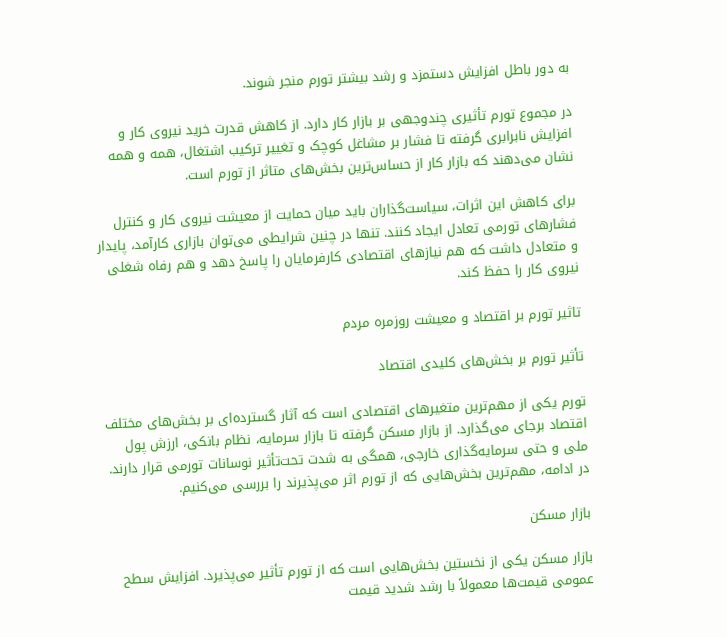به دور باطل افزایش دستمزد و رشد بیشتر تورم منجر شوند.

در مجموع تورم تأثیری چندوجهی بر بازار کار دارد. از کاهش قدرت خرید نیروی کار و افزایش نابرابری گرفته تا فشار بر مشاغل کوچک و تغییر ترکیب اشتغال، همه و همه نشان می‌دهند که بازار کار از حساس‌ترین بخش‌های متاثر از تورم است.

برای کاهش این اثرات، سیاست‌گذاران باید میان حمایت از معیشت نیروی کار و کنترل فشارهای تورمی تعادل ایجاد کنند. تنها در چنین شرایطی می‌توان بازاری کارآمد، پایدار و متعادل داشت که هم نیازهای اقتصادی کارفرمایان را پاسخ دهد و هم رفاه شغلی نیروی کار را حفظ کند.

تاثیر تورم بر اقتصاد و معیشت روزمره مردم

تأثیر تورم بر بخش‌های کلیدی اقتصاد

تورم یکی از مهم‌ترین متغیرهای اقتصادی است که آثار گسترده‌ای بر بخش‌های مختلف اقتصاد برجای می‌گذارد. از بازار مسکن گرفته تا بازار سرمایه، نظام بانکی، ارزش پول ملی و حتی سرمایه‌گذاری خارجی، همگی به شدت تحت‌تأثیر نوسانات تورمی قرار دارند. در ادامه، مهم‌ترین بخش‌هایی که از تورم اثر می‌پذیرند را بررسی می‌کنیم.

بازار مسکن

بازار مسکن یکی از نخستین بخش‌هایی است که از تورم تأثیر می‌پذیرد. افزایش سطح عمومی قیمت‌ها معمولاً با رشد شدید قیمت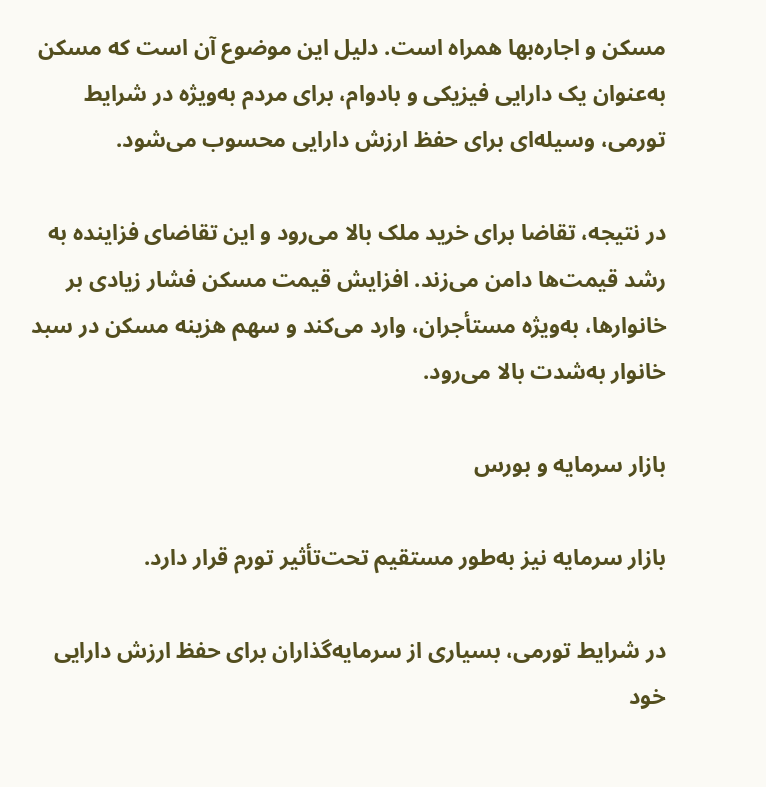مسکن و اجاره‌بها همراه است. دلیل این موضوع آن است که مسکن به‌عنوان یک دارایی فیزیکی و بادوام، برای مردم به‌ویژه در شرایط تورمی، وسیله‌ای برای حفظ ارزش دارایی محسوب می‌شود.

در نتیجه، تقاضا برای خرید ملک بالا می‌رود و این تقاضای فزاینده به رشد قیمت‌ها دامن می‌زند. افزایش قیمت مسکن فشار زیادی بر خانوارها، به‌ویژه مستأجران، وارد می‌کند و سهم هزینه مسکن در سبد خانوار به‌شدت بالا می‌رود.

بازار سرمایه و بورس

بازار سرمایه نیز به‌طور مستقیم تحت‌تأثیر تورم قرار دارد.

در شرایط تورمی، بسیاری از سرمایه‌گذاران برای حفظ ارزش دارایی خود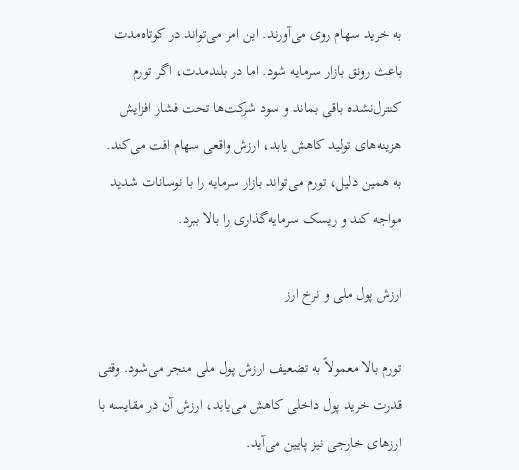به خرید سهام روی می‌آورند. این امر می‌تواند در کوتاه‌مدت باعث رونق بازار سرمایه شود. اما در بلندمدت، اگر تورم کنترل‌نشده باقی بماند و سود شرکت‌ها تحت فشار افزایش هزینه‌های تولید کاهش یابد، ارزش واقعی سهام افت می‌کند. به همین دلیل، تورم می‌تواند بازار سرمایه را با نوسانات شدید مواجه کند و ریسک سرمایه‌گذاری را بالا ببرد.

ارزش پول ملی و نرخ ارز

تورم بالا معمولاً به تضعیف ارزش پول ملی منجر می‌شود. وقتی قدرت خرید پول داخلی کاهش می‌یابد، ارزش آن در مقایسه با ارزهای خارجی نیز پایین می‌آید.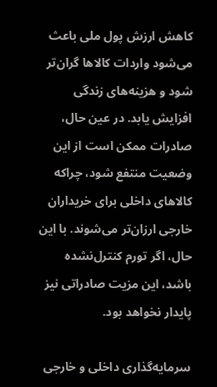کاهش ارزش پول ملی باعث می‌شود واردات کالاها گران‌تر شود و هزینه‌های زندگی افزایش یابد. در عین حال، صادرات ممکن است از این وضعیت منتفع شود، چراکه کالاهای داخلی برای خریداران خارجی ارزان‌تر می‌شوند. با این حال، اگر تورم کنترل‌نشده باشد، این مزیت صادراتی نیز پایدار نخواهد بود.

سرمایه‌گذاری داخلی و خارجی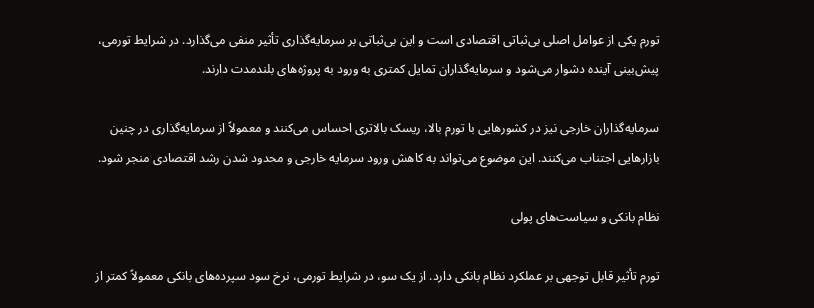تورم یکی از عوامل اصلی بی‌ثباتی اقتصادی است و این بی‌ثباتی بر سرمایه‌گذاری تأثیر منفی می‌گذارد. در شرایط تورمی، پیش‌بینی آینده دشوار می‌شود و سرمایه‌گذاران تمایل کمتری به ورود به پروژه‌های بلندمدت دارند.

سرمایه‌گذاران خارجی نیز در کشورهایی با تورم بالا، ریسک بالاتری احساس می‌کنند و معمولاً از سرمایه‌گذاری در چنین بازارهایی اجتناب می‌کنند. این موضوع می‌تواند به کاهش ورود سرمایه خارجی و محدود شدن رشد اقتصادی منجر شود.

نظام بانکی و سیاست‌های پولی

تورم تأثیر قابل توجهی بر عملکرد نظام بانکی دارد. از یک سو، در شرایط تورمی، نرخ سود سپرده‌های بانکی معمولاً کمتر از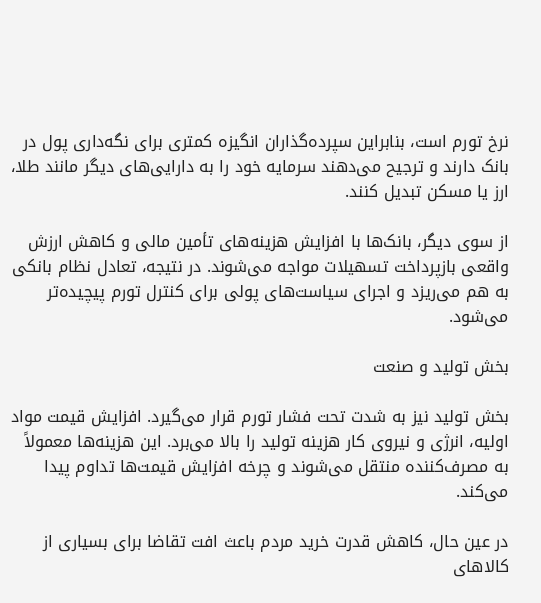نرخ تورم است، بنابراین سپرده‌گذاران انگیزه کمتری برای نگه‌داری پول در بانک دارند و ترجیح می‌دهند سرمایه خود را به دارایی‌های دیگر مانند طلا، ارز یا مسکن تبدیل کنند.

از سوی دیگر، بانک‌ها با افزایش هزینه‌های تأمین مالی و کاهش ارزش واقعی بازپرداخت تسهیلات مواجه می‌شوند. در نتیجه، تعادل نظام بانکی به هم می‌ریزد و اجرای سیاست‌های پولی برای کنترل تورم پیچیده‌تر می‌شود.

بخش تولید و صنعت

بخش تولید نیز به شدت تحت فشار تورم قرار می‌گیرد. افزایش قیمت مواد اولیه، انرژی و نیروی کار هزینه تولید را بالا می‌برد. این هزینه‌ها معمولاً به مصرف‌کننده منتقل می‌شوند و چرخه افزایش قیمت‌ها تداوم پیدا می‌کند.

در عین حال، کاهش قدرت خرید مردم باعث افت تقاضا برای بسیاری از کالاهای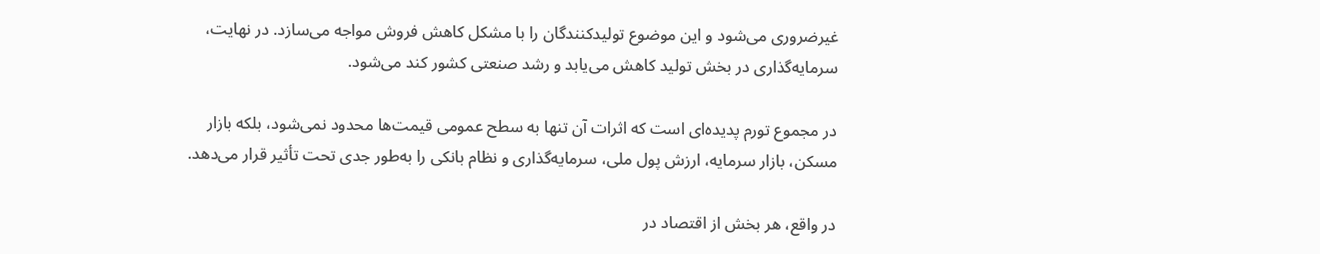غیرضروری می‌شود و این موضوع تولیدکنندگان را با مشکل کاهش فروش مواجه می‌سازد. در نهایت، سرمایه‌گذاری در بخش تولید کاهش می‌یابد و رشد صنعتی کشور کند می‌شود.

در مجموع تورم پدیده‌ای است که اثرات آن تنها به سطح عمومی قیمت‌ها محدود نمی‌شود، بلکه بازار مسکن، بازار سرمایه، ارزش پول ملی، سرمایه‌گذاری و نظام بانکی را به‌طور جدی تحت تأثیر قرار می‌دهد.

در واقع، هر بخش از اقتصاد در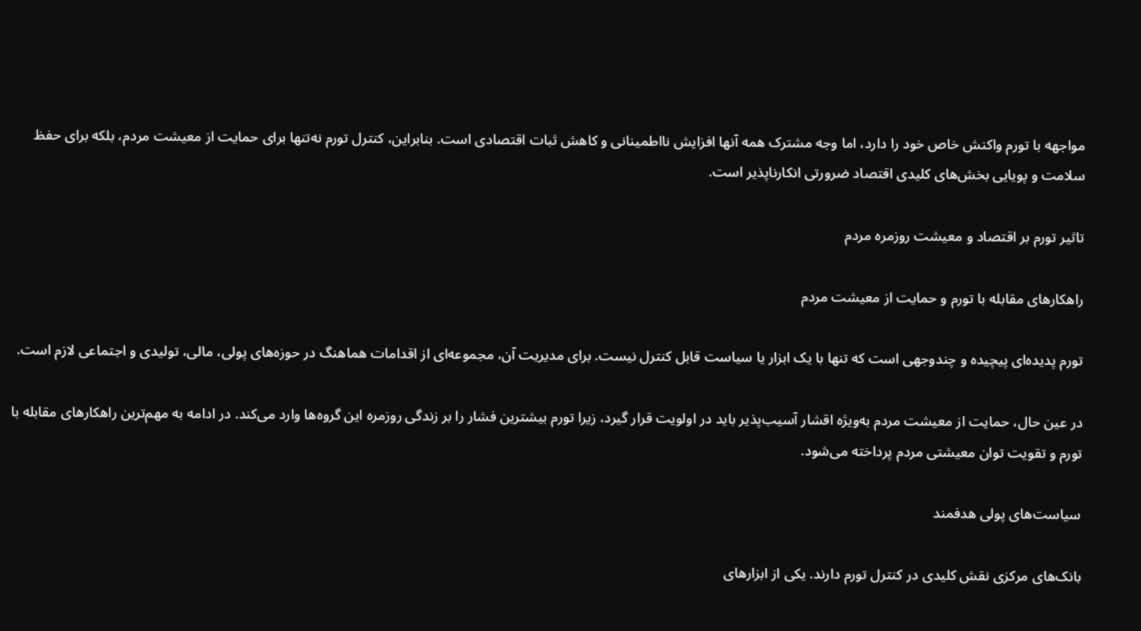مواجهه با تورم واکنش خاص خود را دارد، اما وجه مشترک همه آنها افزایش نااطمینانی و کاهش ثبات اقتصادی است. بنابراین، کنترل تورم نه‌تنها برای حمایت از معیشت مردم، بلکه برای حفظ سلامت و پویایی بخش‌های کلیدی اقتصاد ضرورتی انکارناپذیر است.

تاثیر تورم بر اقتصاد و معیشت روزمره مردم

راهکارهای مقابله با تورم و حمایت از معیشت مردم

تورم پدیده‌ای پیچیده و چندوجهی است که تنها با یک ابزار یا سیاست قابل کنترل نیست. برای مدیریت آن، مجموعه‌ای از اقدامات هماهنگ در حوزه‌های پولی، مالی، تولیدی و اجتماعی لازم است.

در عین حال، حمایت از معیشت مردم به‌ویژه اقشار آسیب‌پذیر باید در اولویت قرار گیرد، زیرا تورم بیشترین فشار را بر زندگی روزمره این گروه‌ها وارد می‌کند. در ادامه به مهم‌ترین راهکارهای مقابله با تورم و تقویت توان معیشتی مردم پرداخته می‌شود.

سیاست‌های پولی هدفمند

بانک‌های مرکزی نقش کلیدی در کنترل تورم دارند. یکی از ابزارهای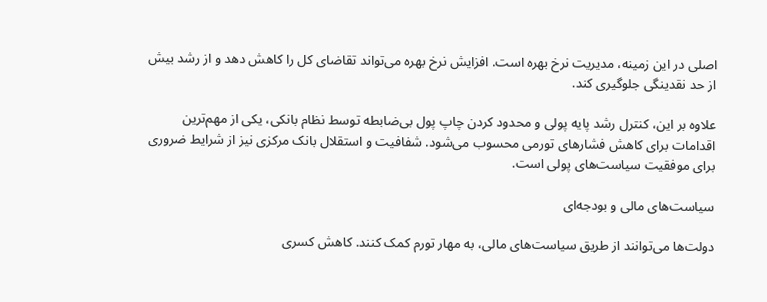اصلی در این زمینه، مدیریت نرخ بهره است. افزایش نرخ بهره می‌تواند تقاضای کل را کاهش دهد و از رشد بیش از حد نقدینگی جلوگیری کند.

علاوه بر این، کنترل رشد پایه پولی و محدود کردن چاپ پول بی‌ضابطه توسط نظام بانکی، یکی از مهم‌ترین اقدامات برای کاهش فشارهای تورمی محسوب می‌شود. شفافیت و استقلال بانک مرکزی نیز از شرایط ضروری برای موفقیت سیاست‌های پولی است.

سیاست‌های مالی و بودجه‌ای

دولت‌ها می‌توانند از طریق سیاست‌های مالی، به مهار تورم کمک کنند. کاهش کسری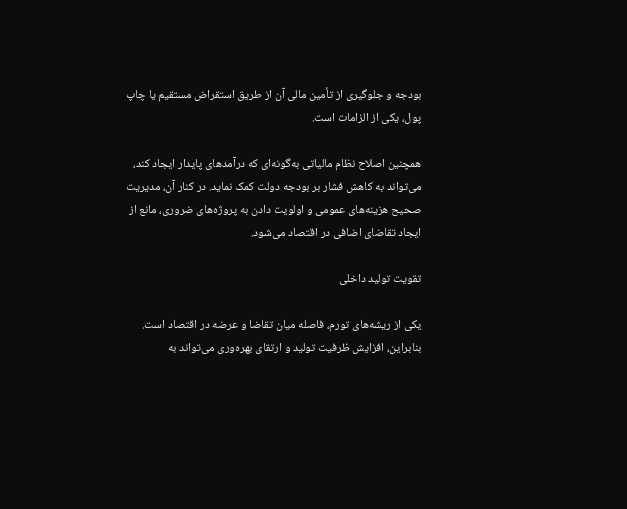بودجه و جلوگیری از تأمین مالی آن از طریق استقراض مستقیم یا چاپ پول، یکی از الزامات است.

همچنین اصلاح نظام مالیاتی به‌گونه‌ای که درآمدهای پایدار ایجاد کند، می‌تواند به کاهش فشار بر بودجه دولت کمک نماید. در کنار آن، مدیریت صحیح هزینه‌های عمومی و اولویت دادن به پروژه‌های ضروری، مانع از ایجاد تقاضای اضافی در اقتصاد می‌شود.

تقویت تولید داخلی

یکی از ریشه‌های تورم، فاصله میان تقاضا و عرضه در اقتصاد است. بنابراین، افزایش ظرفیت تولید و ارتقای بهره‌وری می‌تواند به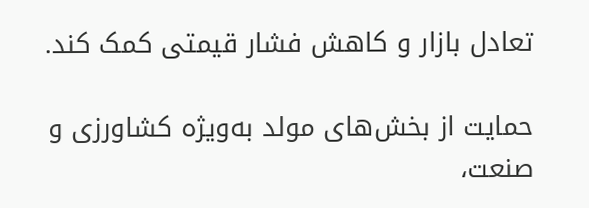تعادل بازار و کاهش فشار قیمتی کمک کند.

حمایت از بخش‌های مولد به‌ویژه کشاورزی و صنعت،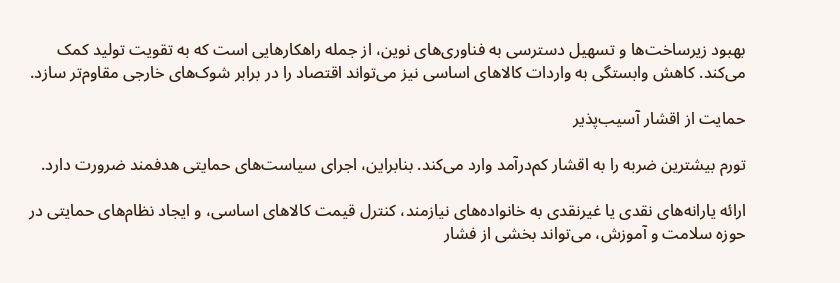بهبود زیرساخت‌ها و تسهیل دسترسی به فناوری‌های نوین، از جمله راهکارهایی است که به تقویت تولید کمک می‌کند. کاهش وابستگی به واردات کالاهای اساسی نیز می‌تواند اقتصاد را در برابر شوک‌های خارجی مقاوم‌تر سازد.

حمایت از اقشار آسیب‌پذیر

تورم بیشترین ضربه را به اقشار کم‌درآمد وارد می‌کند. بنابراین، اجرای سیاست‌های حمایتی هدفمند ضرورت دارد.

ارائه یارانه‌های نقدی یا غیرنقدی به خانواده‌های نیازمند، کنترل قیمت کالاهای اساسی، و ایجاد نظام‌های حمایتی در حوزه سلامت و آموزش، می‌تواند بخشی از فشار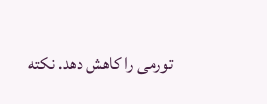تورمی را کاهش دهد. نکته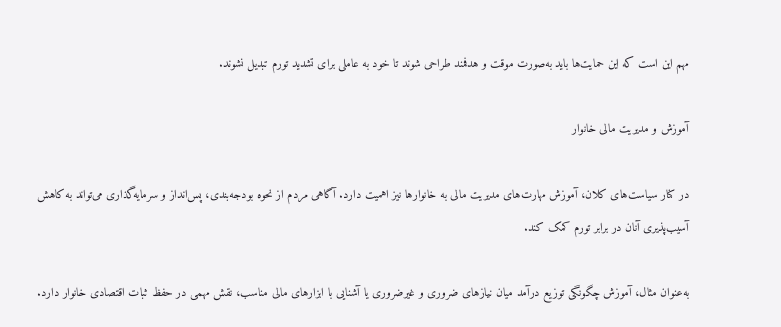مهم این است که این حمایت‌ها باید به‌صورت موقت و هدفمند طراحی شوند تا خود به عاملی برای تشدید تورم تبدیل نشوند.

آموزش و مدیریت مالی خانوار

در کنار سیاست‌های کلان، آموزش مهارت‌های مدیریت مالی به خانوارها نیز اهمیت دارد. آگاهی مردم از نحوه بودجه‌بندی، پس‌انداز و سرمایه‌گذاری می‌تواند به کاهش آسیب‌پذیری آنان در برابر تورم کمک کند.

به‌عنوان مثال، آموزش چگونگی توزیع درآمد میان نیازهای ضروری و غیرضروری یا آشنایی با ابزارهای مالی مناسب، نقش مهمی در حفظ ثبات اقتصادی خانوار دارد.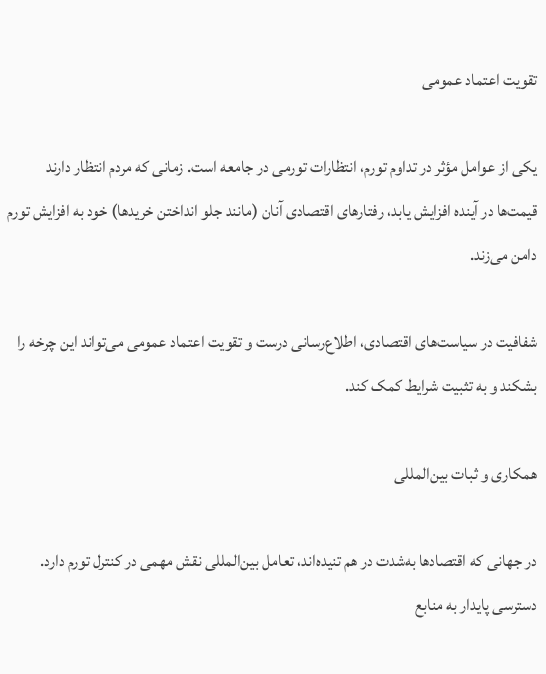تقویت اعتماد عمومی

یکی از عوامل مؤثر در تداوم تورم، انتظارات تورمی در جامعه است. زمانی که مردم انتظار دارند قیمت‌ها در آینده افزایش یابد، رفتارهای اقتصادی آنان (مانند جلو انداختن خریدها) خود به افزایش تورم دامن می‌زند.

شفافیت در سیاست‌های اقتصادی، اطلاع‌رسانی درست و تقویت اعتماد عمومی می‌تواند این چرخه را بشکند و به تثبیت شرایط کمک کند.

همکاری و ثبات بین‌المللی

در جهانی که اقتصادها به‌شدت در هم تنیده‌اند، تعامل بین‌المللی نقش مهمی در کنترل تورم دارد. دسترسی پایدار به منابع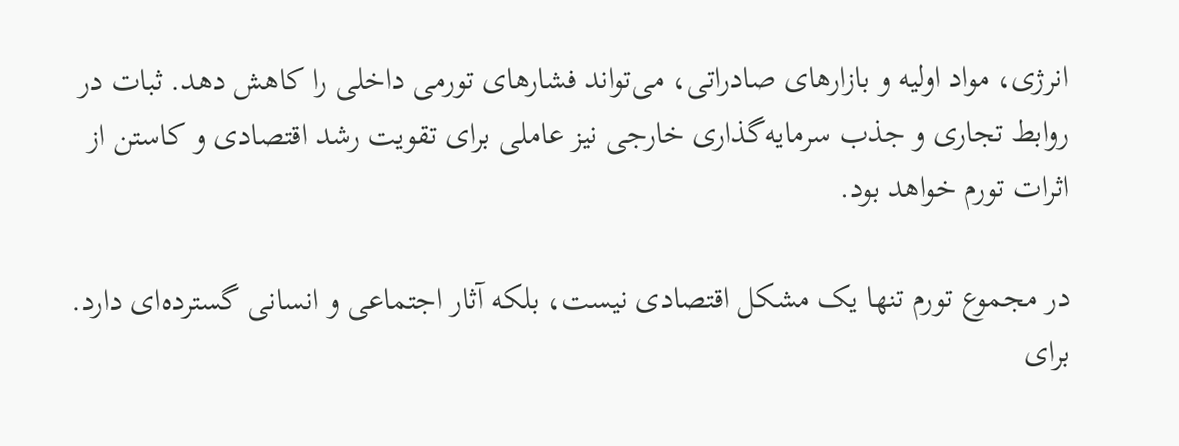انرژی، مواد اولیه و بازارهای صادراتی، می‌تواند فشارهای تورمی داخلی را کاهش دهد. ثبات در روابط تجاری و جذب سرمایه‌گذاری خارجی نیز عاملی برای تقویت رشد اقتصادی و کاستن از اثرات تورم خواهد بود.

در مجموع تورم تنها یک مشکل اقتصادی نیست، بلکه آثار اجتماعی و انسانی گسترده‌ای دارد. برای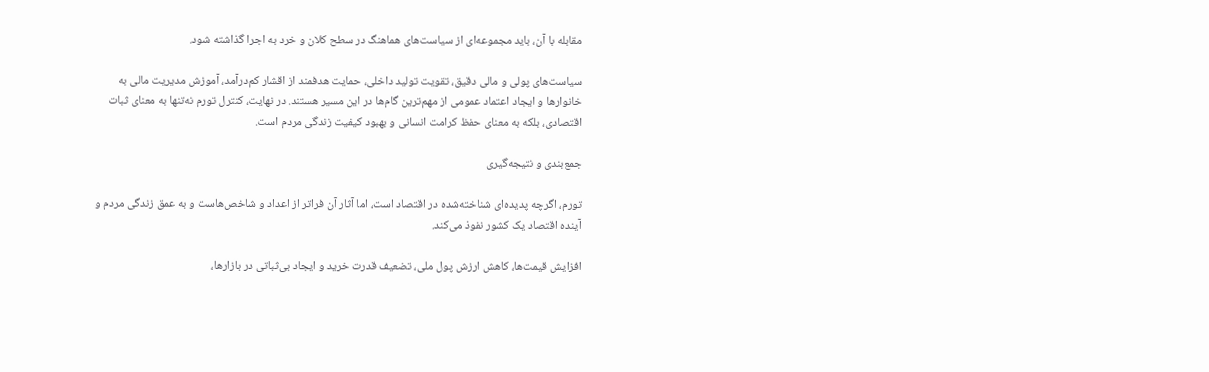مقابله با آن، باید مجموعه‌ای از سیاست‌های هماهنگ در سطح کلان و خرد به اجرا گذاشته شود.

سیاست‌های پولی و مالی دقیق، تقویت تولید داخلی، حمایت هدفمند از اقشار کم‌درآمد، آموزش مدیریت مالی به خانوارها و ایجاد اعتماد عمومی از مهم‌ترین گام‌ها در این مسیر هستند. در نهایت، کنترل تورم نه‌تنها به معنای ثبات اقتصادی، بلکه به معنای حفظ کرامت انسانی و بهبود کیفیت زندگی مردم است.

جمع‌بندی و نتیجه‌گیری

تورم، اگرچه پدیده‌ای شناخته‌شده در اقتصاد است، اما آثار آن فراتر از اعداد و شاخص‌هاست و به عمق زندگی مردم و آینده اقتصاد یک کشور نفوذ می‌کند.

افزایش قیمت‌ها، کاهش ارزش پول ملی، تضعیف قدرت خرید و ایجاد بی‌ثباتی در بازارها،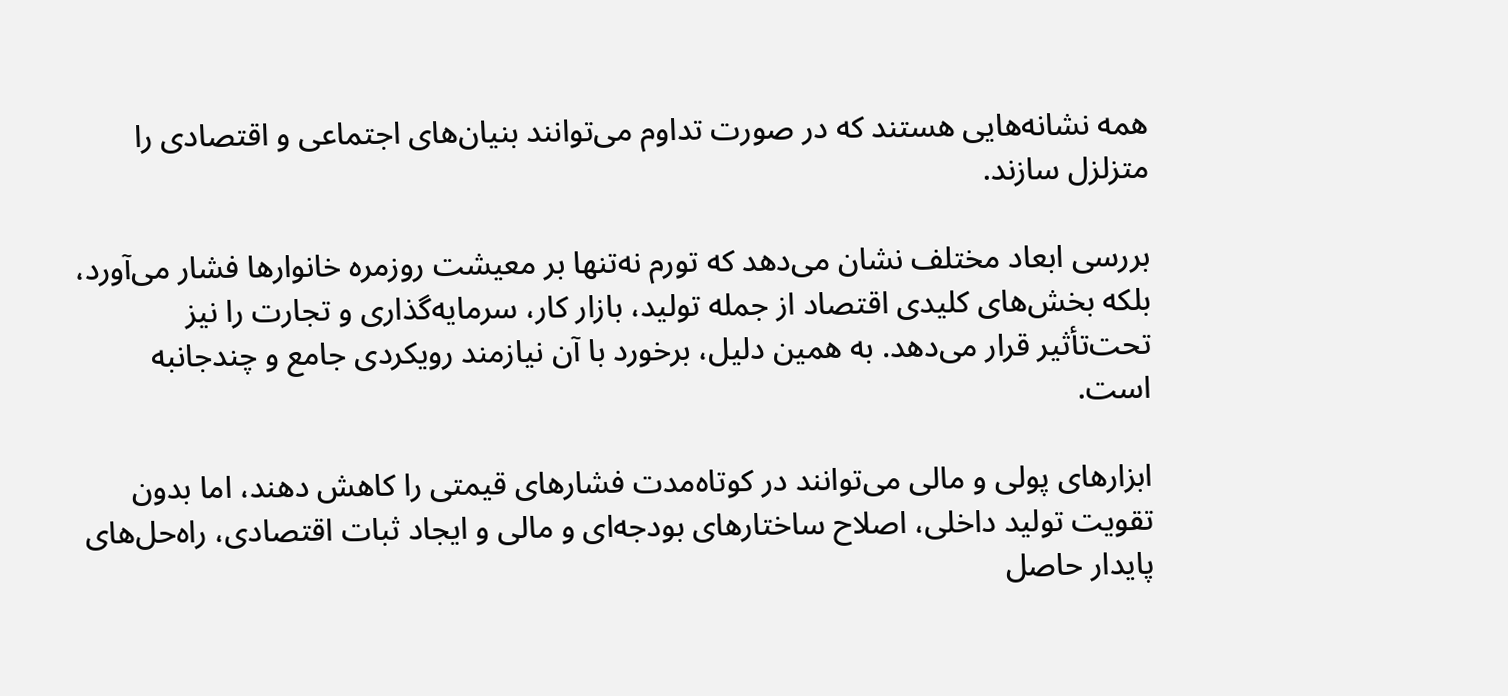همه نشانه‌هایی هستند که در صورت تداوم می‌توانند بنیان‌های اجتماعی و اقتصادی را متزلزل سازند.

بررسی ابعاد مختلف نشان می‌دهد که تورم نه‌تنها بر معیشت روزمره خانوارها فشار می‌آورد، بلکه بخش‌های کلیدی اقتصاد از جمله تولید، بازار کار، سرمایه‌گذاری و تجارت را نیز تحت‌تأثیر قرار می‌دهد. به همین دلیل، برخورد با آن نیازمند رویکردی جامع و چندجانبه است.

ابزارهای پولی و مالی می‌توانند در کوتاه‌مدت فشارهای قیمتی را کاهش دهند، اما بدون تقویت تولید داخلی، اصلاح ساختارهای بودجه‌ای و مالی و ایجاد ثبات اقتصادی، راه‌حل‌های پایدار حاصل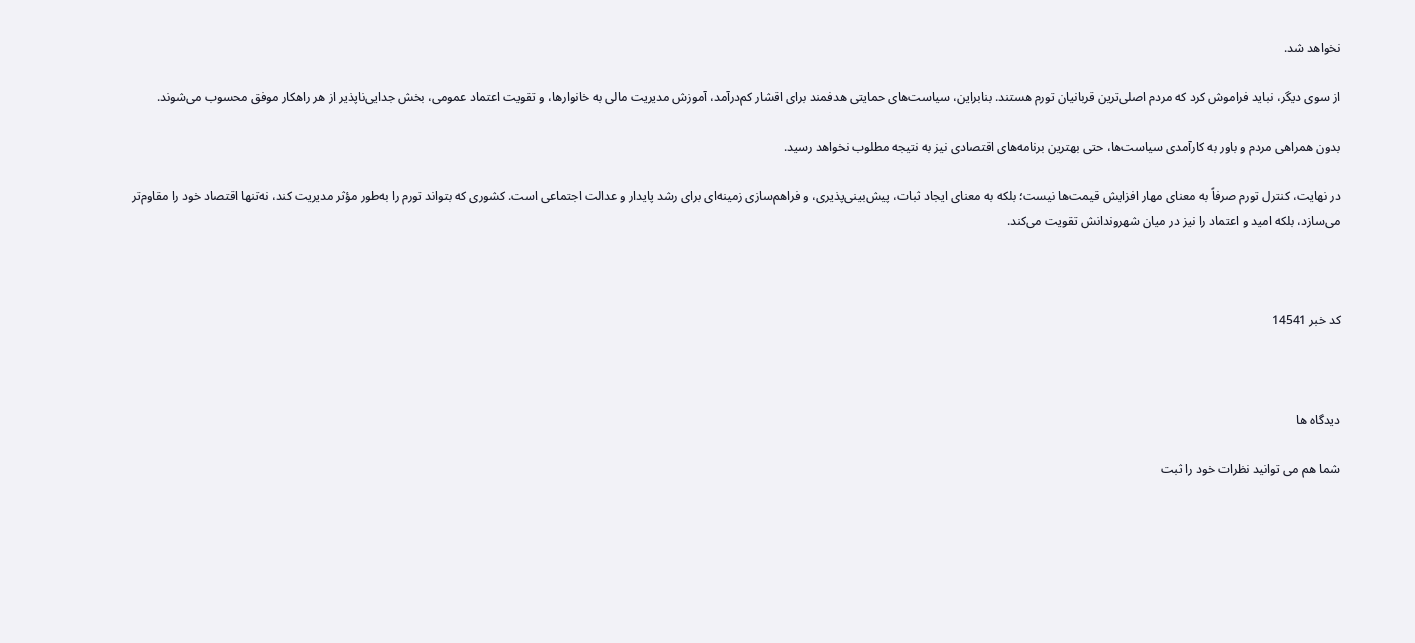نخواهد شد.

از سوی دیگر، نباید فراموش کرد که مردم اصلی‌ترین قربانیان تورم هستند. بنابراین، سیاست‌های حمایتی هدفمند برای اقشار کم‌درآمد، آموزش مدیریت مالی به خانوارها، و تقویت اعتماد عمومی، بخش جدایی‌ناپذیر از هر راهکار موفق محسوب می‌شوند.

بدون همراهی مردم و باور به کارآمدی سیاست‌ها، حتی بهترین برنامه‌های اقتصادی نیز به نتیجه مطلوب نخواهد رسید.

در نهایت، کنترل تورم صرفاً به معنای مهار افزایش قیمت‌ها نیست؛ بلکه به معنای ایجاد ثبات، پیش‌بینی‌پذیری، و فراهم‌سازی زمینه‌ای برای رشد پایدار و عدالت اجتماعی است. کشوری که بتواند تورم را به‌طور مؤثر مدیریت کند، نه‌تنها اقتصاد خود را مقاوم‌تر می‌سازد، بلکه امید و اعتماد را نیز در میان شهروندانش تقویت می‌کند.



کد خبر 14541



دیدگاه ها

شما هم می توانید نظرات خود را ثبت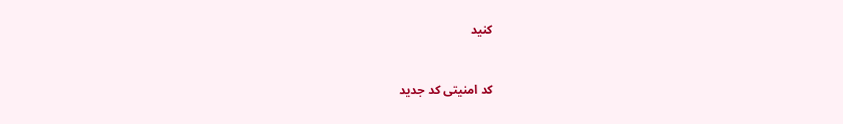کنید



کد امنیتی کد جدید